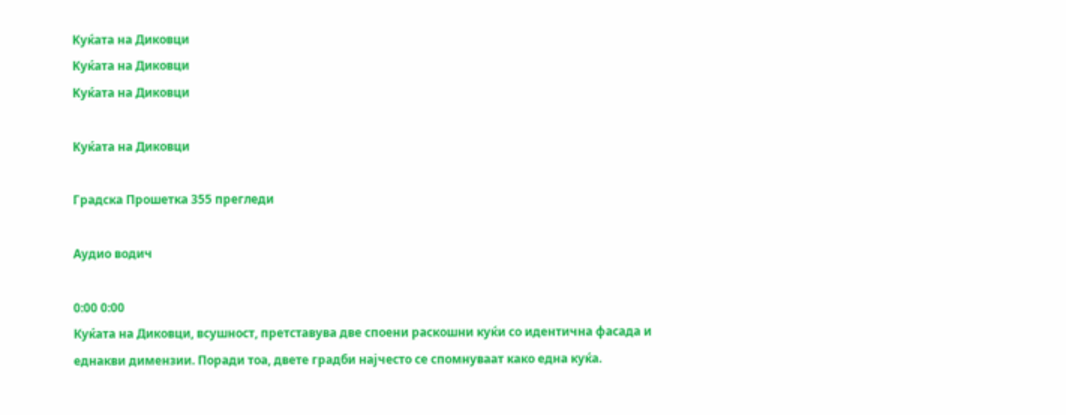Kуќата на Диковци
Kуќата на Диковци
Kуќата на Диковци

Kуќата на Диковци

Градска Прошетка 355 прегледи

Аудио водич

0:00 0:00
Куќата на Диковци, всушност, претставува две споени раскошни куќи со идентична фасада и еднакви димензии. Поради тоа, двете градби најчесто се спомнуваат како една куќа.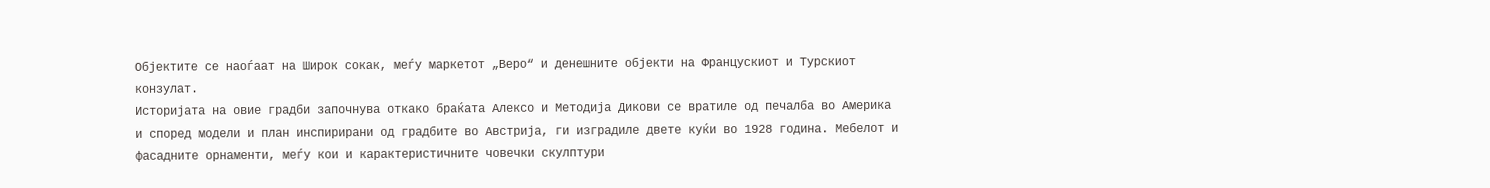Објектите се наоѓаат на Широк сокак, меѓу маркетот „Веро“ и денешните објекти на Францускиот и Турскиот конзулат.
Историјата на овие градби започнува откако браќата Алексо и Методија Дикови се вратиле од печалба во Америка и според модели и план инспирирани од градбите во Австрија, ги изградиле двете куќи во 1928 година. Мебелот и фасадните орнаменти, меѓу кои и карактеристичните човечки скулптури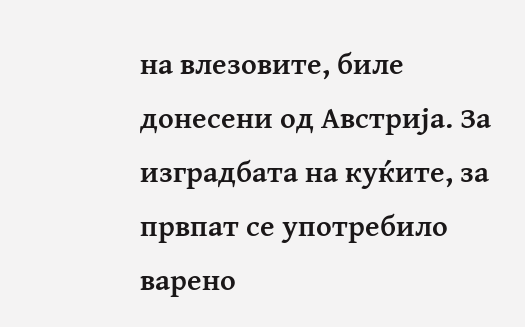на влезовите, биле донесени од Австрија. За изградбата на куќите, за првпат се употребило варено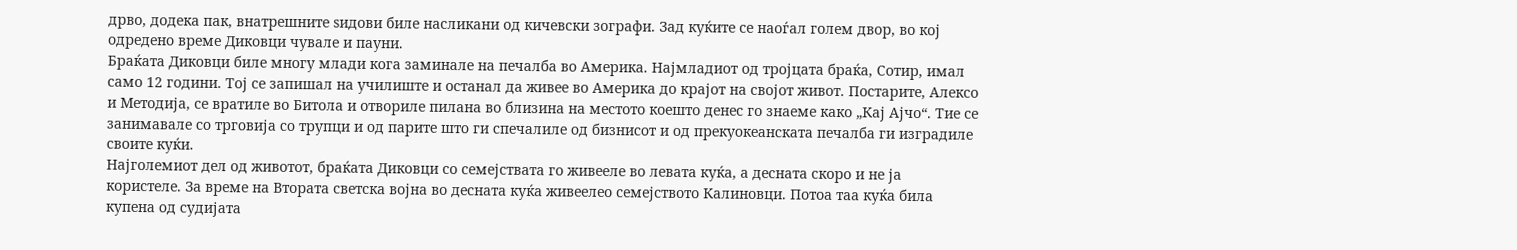дрво, додека пак, внатрешните ѕидови биле насликани од кичевски зографи. Зад куќите се наоѓал голем двор, во кој одредено време Диковци чувале и пауни.
Браќата Диковци биле многу млади кога заминале на печалба во Америка. Најмладиот од тројцата браќа, Сотир, имал само 12 години. Тој се запишал на училиште и останал да живее во Америка до крајот на својот живот. Постарите, Алексо и Методија, се вратиле во Битола и отвориле пилана во близина на местото коешто денес го знаеме како „Кај Ајчо“. Тие се занимавале со трговија со трупци и од парите што ги спечалиле од бизнисот и од прекуокеанската печалба ги изградиле своите куќи.
Најголемиот дел од животот, браќата Диковци со семејствата го живееле во левата куќа, а десната скоро и не ја користеле. За време на Втората светска војна во десната куќа живеелео семејството Калиновци. Потоа таа куќа била купена од судијата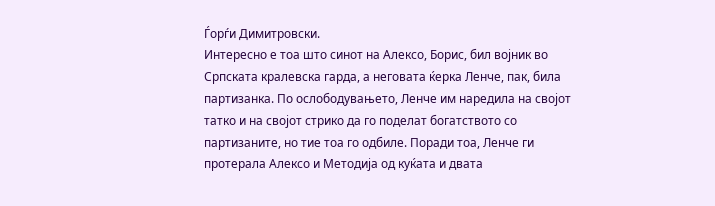Ѓорѓи Димитровски.
Интересно е тоа што синот на Алексо, Борис, бил војник во Српската кралевска гарда, а неговата ќерка Ленче, пак, била партизанка. По ослободувањето, Ленче им наредила на својот татко и на својот стрико да го поделат богатството со партизаните, но тие тоа го одбиле. Поради тоа, Ленче ги протерала Алексо и Методија од куќата и двата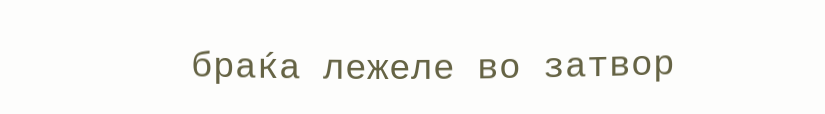браќа лежеле во затвор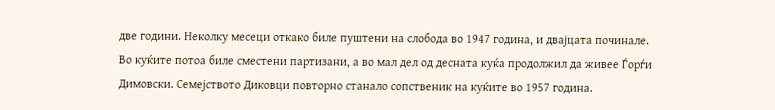две години. Неколку месеци откако биле пуштени на слобода во 1947 година, и двајцата починале.
Во куќите потоа биле сместени партизани, а во мал дел од десната куќа продолжил да живее Ѓорѓи Димовски. Семејството Диковци повторно станало сопственик на куќите во 1957 година.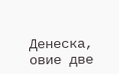Денеска, овие две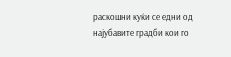раскошни куќи се едни од најубавите градби кои го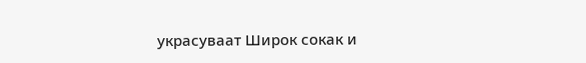украсуваат Широк сокак и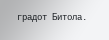градот Битола.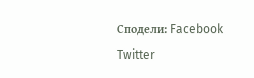Сподели: Facebook Twitter